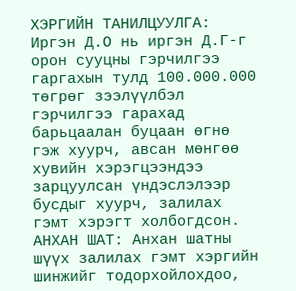ХЭРГИЙН ТАНИЛЦУУЛГА: Иргэн Д.О нь иргэн Д.Г-г орон сууцны гэрчилгээ гаргахын тулд 100.000.000 төгрөг зээлүүлбэл гэрчилгээ гарахад барьцаалан буцаан өгнө гэж хуурч, авсан мөнгөө хувийн хэрэгцээндээ зарцуулсан үндэслэлээр бусдыг хуурч, залилах гэмт хэрэгт холбогдсон. АНХАН ШАТ: Анхан шатны шүүх залилах гэмт хэргийн шинжийг тодорхойлохдоо,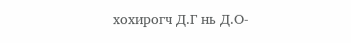хохирогч Д.Г нь Д.О-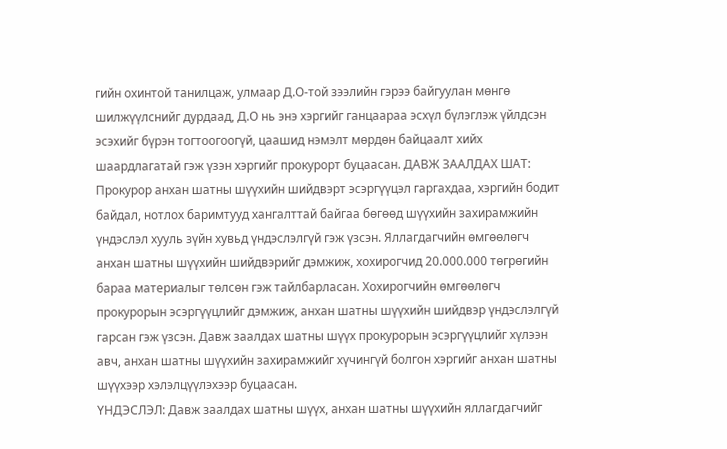гийн охинтой танилцаж, улмаар Д.О-той зээлийн гэрээ байгуулан мөнгө шилжүүлснийг дурдаад, Д.О нь энэ хэргийг ганцаараа эсхүл бүлэглэж үйлдсэн эсэхийг бүрэн тогтоогоогүй, цаашид нэмэлт мөрдөн байцаалт хийх шаардлагатай гэж үзэн хэргийг прокурорт буцаасан. ДАВЖ ЗААЛДАХ ШАТ: Прокурор анхан шатны шүүхийн шийдвэрт эсэргүүцэл гаргахдаа, хэргийн бодит байдал, нотлох баримтууд хангалттай байгаа бөгөөд шүүхийн захирамжийн үндэслэл хууль зүйн хувьд үндэслэлгүй гэж үзсэн. Яллагдагчийн өмгөөлөгч анхан шатны шүүхийн шийдвэрийг дэмжиж, хохирогчид 20.000.000 төгрөгийн бараа материалыг төлсөн гэж тайлбарласан. Хохирогчийн өмгөөлөгч прокурорын эсэргүүцлийг дэмжиж, анхан шатны шүүхийн шийдвэр үндэслэлгүй гарсан гэж үзсэн. Давж заалдах шатны шүүх прокурорын эсэргүүцлийг хүлээн авч, анхан шатны шүүхийн захирамжийг хүчингүй болгон хэргийг анхан шатны шүүхээр хэлэлцүүлэхээр буцаасан.
ҮНДЭСЛЭЛ: Давж заалдах шатны шүүх, анхан шатны шүүхийн яллагдагчийг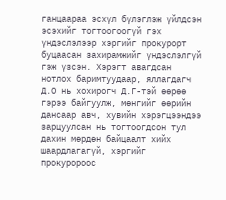ганцаараа эсхүл бүлэглэж үйлдсэн эсэхийг тогтоогоогүй гэх үндэслэлээр хэргийг прокурорт буцаасан захирамжийг үндэслэлгүй гэж үзсэн. Хэрэгт авагдсан нотлох баримтуудаар, яллагдагч Д.О нь хохирогч Д.Г-тэй өөрөө гэрээ байгуулж, мөнгийг өөрийн дансаар авч, хувийн хэрэгцээндээ зарцуулсан нь тогтоогдсон тул дахин мөрдөн байцаалт хийх шаардлагагүй, хэргийг прокуророос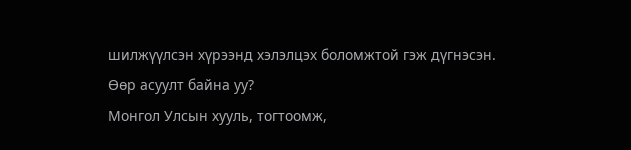шилжүүлсэн хүрээнд хэлэлцэх боломжтой гэж дүгнэсэн.
Өөр асуулт байна уу?
Монгол Улсын хууль, тогтоомж,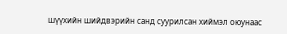шүүхийн шийдвэрийн санд суурилсан хиймэл оюунаас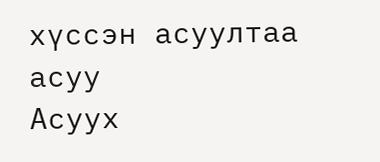хүссэн асуултаа асуу
Асуух